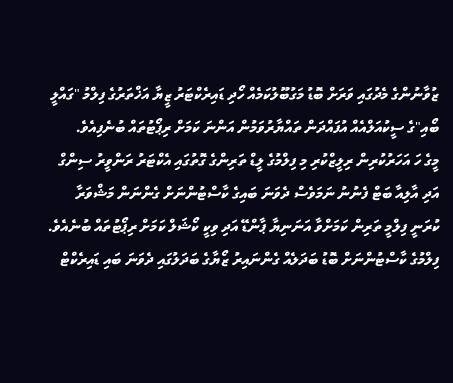ޒުވާނުންގެ މެދުގައި ވަރަށް ބޮޑު މަގުބޫލުކަމެއް ހޯދި ޑައިރެކްޓަރު ޒީޔާ އަޚްތަރުގެ ފިލްމު "ގައްލީ ބޯއި"ގެ ސީކުއަލްއެއް އުފައްދަން ތައްޔާރުވަމުން އަންނަ ކަމަށް ރިޕޯޓުތައް ބުނެފިއެވެ.
މީގެ ހަ އަހަރުކުރިން ރިލީޒްކުރި މި ފިލްމުގެ ލީޑް ތަރިންގެ ގޮތުގައި އެކްޓަރު ރަންވީރު ސިންގް އަދި އާލިއާ ބަޓް ފެނުނު ނަމަވެސް ދެވަނަ ބައިގެ ކާސްޓުންނަށް ގެންނަން މަޝްވަރާ ކުރަނީ ފިލްމީ ތަރިން ކަމަށްވާ އަނަނިޔާ ޕާންޑޭ އަދި ވިކީ ކޯޝަލް ކަމަށް ރިޕޯޓުތައް ބުނެއެވެ.
ފިލްމުގެ ކާސްޓުންނަށް ބޮޑު ބަދަލެއް ގެންނައިރު ޒޯޔާގެ ބަދަލުގައި ދެވަނަ ބައި ޑައިރެކްޓް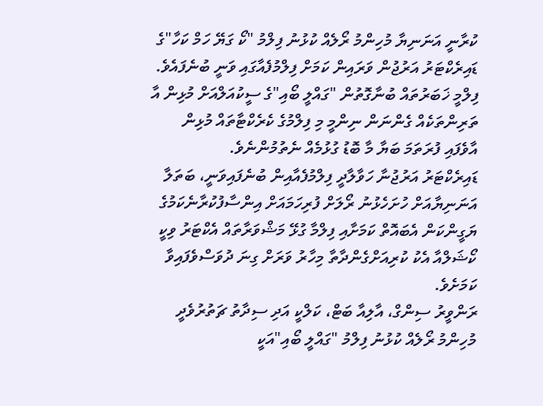ކުރާނީ އަނަނިޔާ މުހިންމު ރޯލެއް ކުޅުނު ފިލްމު "ކޯ ގަޔޭ ހަމް ކަހާ"ގެ ޑައިރެކްޓަރު އަރުޖުން ވަރައިން ކަމަށް ފިލްމުފެއާގައި ވަނީ ބުނެފައެވެ.
ފިލްމީ ޚަބަރުތައް ބުނާގޮތުން "ގައްލީ ބޯއި"ގެ ސީކުއަލްއަށް މުޅިން އާ ތަރިންތަކެއް ގެންނަން ނިންމީ މި ފިލްމުގެ ކެރެކްޓާތައް މުޅިން އާވެފައި ފުރަތަމަ ބަޔާ މާ ބޮޑު ގުޅުމެއް ނެތުމުންނެވެ.
ޑައިރެކްޓަރު އަރުޖުނާ ހަވާލާދީ ފިލްމުފެއާއިން ބުނެފައިވަނީ، ބަތަލާ އަނަނިޔާއަށް ހުށަހެޅުނު ރޯލަށް ފުރިހަމައަށް އިންސާފުކުރާނެކަމުގެ ޔަގީންކަން އެބައޮތް ކަމަށާއި ފިލްމާ ގުޅޭ މަޝްވަރާތައް އެކްޓަރު ވިކީ ކޯޝަލްއާ އެކު ކުރިއަށްގެންދާތާ މިހާރު ވަރަށް ގިނަ ދުވަސްވެފައިވާ ކަމަށެވެ.
ރަންވީރު ސިންގް، އާލިއާ ބަޓް، ކަލްކީ އަދި ސިދާތު ޗަތުރުވެދީ މުހިންމު ރޯލެއް ކުޅުނު ފިލްމު "ގައްލީ ބޯއި"އަކީ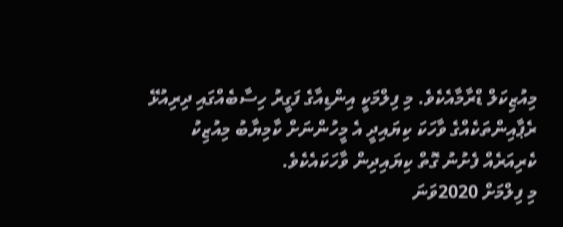މިއުޒިކަލް ޑްރާމާއެކެވެ. މި ފިލްމަކީ އިންޑިއާގެ ފަގީރު ހިސާބެއްގައި ދިރިއުޅޭ ރެޕާއިންތަކެއްގެ ވާހަކަ ކިޔައިދީ އެ މީހުންނަށް ކާމިޔާބު މިއުޒިކު ކެރިއަރެއް ފެށުނު ގޮތް ކިޔައިދިން ވާހަކައެކެވެ.
މި ފިލްމަށް 2020ވަނަ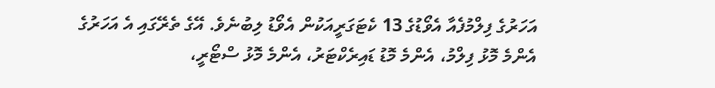އަހަރުގެ ފިލްމުފެއާ އެވޯޑުގެ 13 ކެޓަގަރީއަކުން އެވޯޑު ލިބުނެވެ. އޭގެ ތެރޭގައި އެ އަހަރުގެ އެންމެ މޮޅު ފިލްމު، އެންމެ މޮޑު ޑައިރެކްޓަރު، އެންމެ މޮޅު ސްޓޯރީ،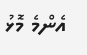އެންމެ މޮޅު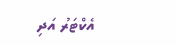އެކްޓަރު އަދި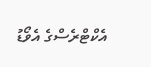އެކްޓްރެސްގެ އެވޯޑު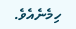ހިމެނެއެވެ.